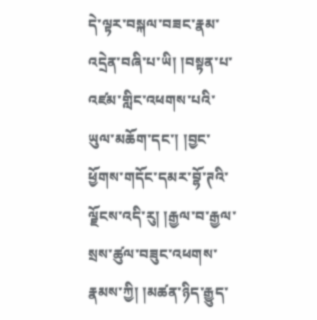དེ་ལྟར་བསྐལ་བཟང་རྣམ་འདྲེན་བཞི་པ་ཡི། །བསྟན་པ་འཛམ་གླིང་འཕགས་པའི་ཡུལ་མཆོག་དང་། །བྱང་ཕྱོགས་གདོང་དམར་བྷོ་ཊའི་ལྗོངས་འདི་རུ། །རྒྱལ་བ་རྒྱལ་སྲས་ཚུལ་བཟུང་འཕགས་རྣམས་ཀྱི། །མཚན་ཉིད་རྒྱུད་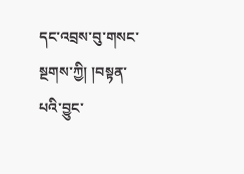དང་འབྲས་བུ་གསང་སྔགས་ཀྱི། །བསྟན་པའི་བྱུང་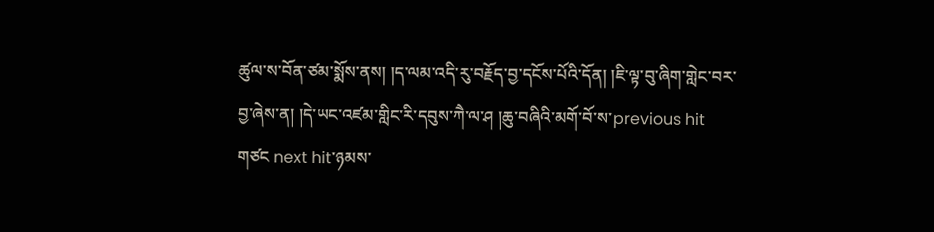ཚུལ་ས་བོན་ཙམ་སྨོས་ནས། །ད་ལམ་འདི་རུ་བརྗོད་བྱ་དངོས་པོའི་དོན། །ཇི་ལྟ་བུ་ཞིག་གླེང་བར་བྱ་ཞེས་ན། །དེ་ཡང་འཛམ་གླིང་རི་དབུས་ཀཻ་ལ་ཤ །ཆུ་བཞིའི་མགོ་བོ་ས་previous hit གཙང next hit་ཉམས་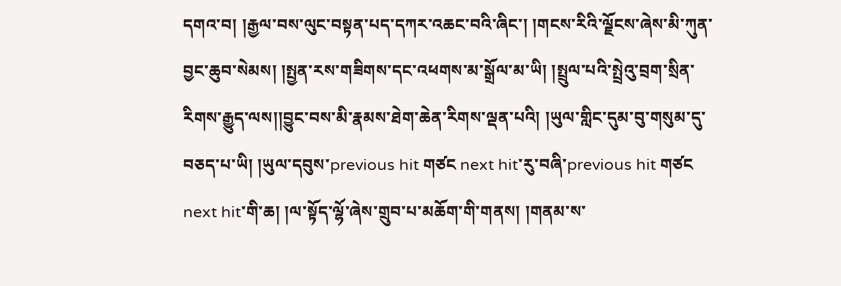དགའ་བ། །རྒྱལ་བས་ལུང་བསྟན་པད་དཀར་འཆང་བའི་ཞིང་། །གངས་རིའི་ལྗོངས་ཞེས་མི་ཀུན་བྱང་ཆུབ་སེམས། །སྤྱན་རས་གཟིགས་དང་འཕགས་མ་སྒྲོལ་མ་ཡི། །སྤྲུལ་པའི་སྤྲེའུ་བྲག་སྲིན་རིགས་རྒྱུད་ལས།།བྱུང་བས་མི་རྣམས་ཐེག་ཆེན་རིགས་ལྡན་པའི། །ཡུལ་གླིང་དུམ་བུ་གསུམ་དུ་བཅད་པ་ཡི། །ཡུལ་དབུས་previous hit གཙང next hit་རུ་བཞི་previous hit གཙང next hit་གི་ཆ། །ལ་སྟོད་ལྷོ་ཞེས་གྲུབ་པ་མཆོག་གི་གནས། །གནམ་ས་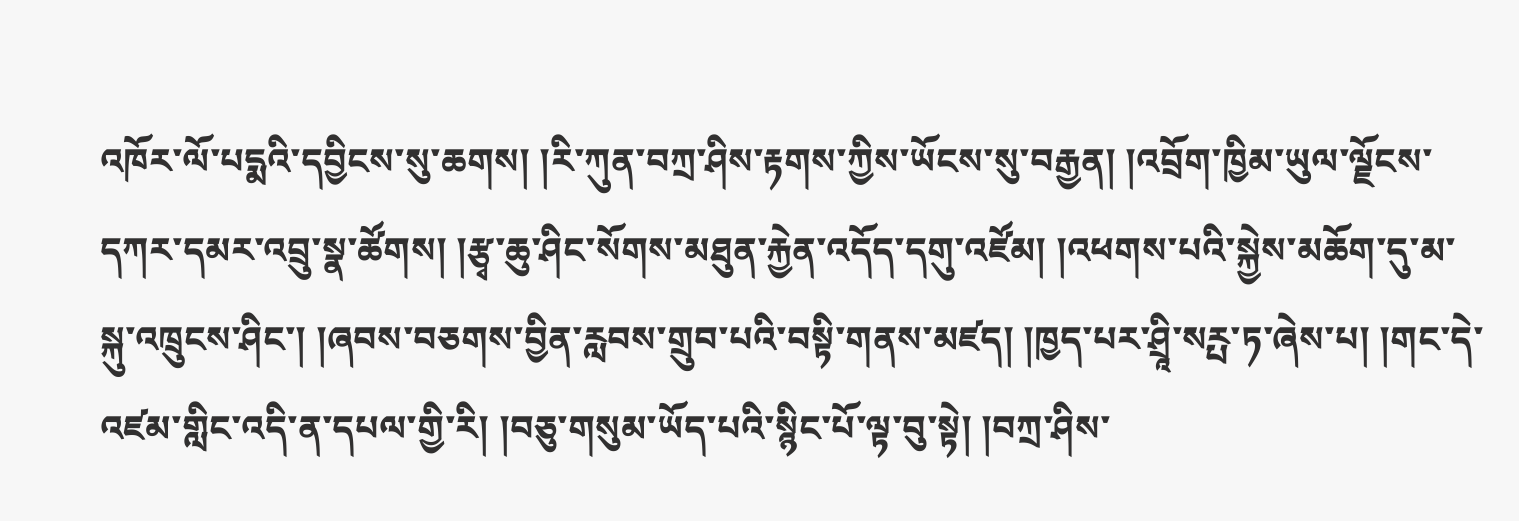འཁོར་ལོ་པདྨའི་དབྱིངས་སུ་ཆགས། །རི་ཀུན་བཀྲ་ཤིས་རྟགས་ཀྱིས་ཡོངས་སུ་བརྒྱན། །འབྲོག་ཁྱིམ་ཡུལ་ལྗོངས་དཀར་དམར་འབྲུ་སྣ་ཚོགས། །རྩྭ་ཆུ་ཤིང་སོགས་མཐུན་རྐྱེན་འདོད་དགུ་འཛོམ། །འཕགས་པའི་སྐྱེས་མཆོག་དུ་མ་སྐུ་འཁྲུངས་ཤིང་། །ཞབས་བཅགས་བྱིན་རླབས་གྲུབ་པའི་བསྟི་གནས་མཛད། །ཁྱད་པར་ཤྲཱི་སཪྤ་ཏ་ཞེས་པ། །གང་དེ་འཛམ་གླིང་འདི་ན་དཔལ་གྱི་རི། །བཅུ་གསུམ་ཡོད་པའི་སྙིང་པོ་ལྟ་བུ་སྟེ། །བཀྲ་ཤིས་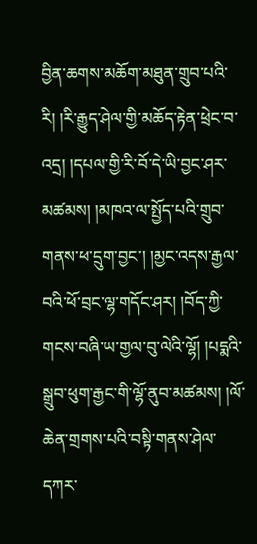བྱིན་ཆགས་མཆོག་མཐུན་གྲུབ་པའི་རི། །རི་རྒྱུད་ཤེལ་གྱི་མཆོད་རྟེན་ཕྲེང་བ་འདྲ། །དཔལ་གྱི་རི་བོ་དེ་ཡི་བྱང་ཤར་མཚམས། །མཁའ་ལ་སྤྱོད་པའི་གྲུབ་གནས་ཕ་དྲུག་བྱང་། །མྱང་འདས་རྒྱལ་བའི་ཕོ་བྲང་ལྷ་གདོང་ཤར། །བོད་ཀྱི་གངས་བཞི་ཡ་གྱལ་བུ་ལེའི་ལྷོ། །པདྨའི་སྒྲུབ་ཕུག་རྒྱང་གི་ལྷོ་ནུབ་མཚམས། །ལོ་ཆེན་གྲགས་པའི་བསྟི་གནས་ཤེལ་དཀར་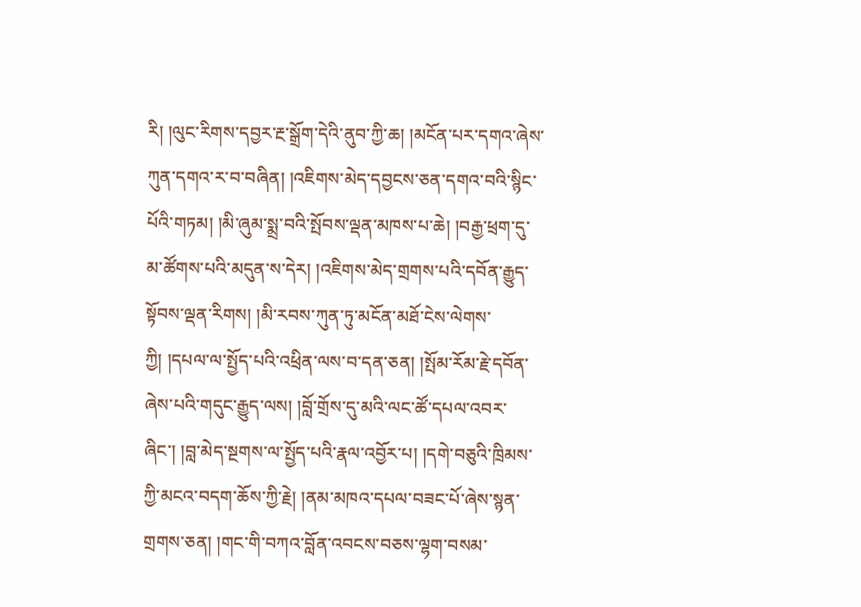རི། །ལུང་རིགས་དབྱར་རྔ་སྒྲོག་དེའི་ནུབ་ཀྱི་ཆ། །མངོན་པར་དགའ་ཞེས་ཀུན་དགའ་ར་བ་བཞིན། །འཇིགས་མེད་དབྱངས་ཅན་དགའ་བའི་སྙིང་པོའི་གཏམ། །མི་ཞུམ་སྨྲ་བའི་སྤོབས་ལྡན་མཁས་པ་ཆེ། །བརྒྱ་ཕྲག་དུ་མ་ཚོགས་པའི་མདུན་ས་དེར། །འཇིགས་མེད་གྲགས་པའི་དབོན་རྒྱུད་སྟོབས་ལྡན་རིགས། །མི་རབས་ཀུན་ཏུ་མངོན་མཐོ་ངེས་ལེགས་ཀྱི། །དཔལ་ལ་སྤྱོད་པའི་འཕྲིན་ལས་བ་དན་ཅན། །སྤོམ་རོམ་རྗེ་དབོན་ཞེས་པའི་གདུང་རྒྱུད་ལས། །བློ་གྲོས་དུ་མའི་ལང་ཚོ་དཔལ་འབར་ཞིང་། །བླ་མེད་སྔགས་ལ་སྤྱོད་པའི་རྣལ་འབྱོར་པ། །དགེ་བཅུའི་ཁྲིམས་ཀྱི་མངའ་བདག་ཆོས་ཀྱི་རྗེ། །ནམ་མཁའ་དཔལ་བཟང་པོ་ཞེས་སྙན་གྲགས་ཅན། །གང་གི་བཀའ་བློན་འབངས་བཅས་ལྷག་བསམ་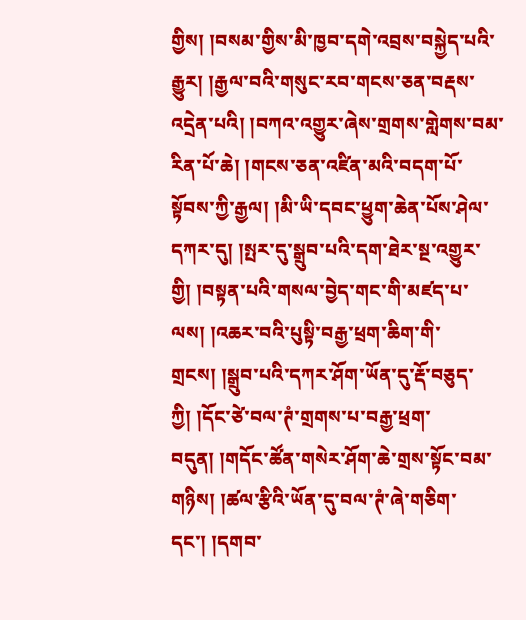གྱིས། །བསམ་གྱིས་མི་ཁྱབ་དགེ་འབྲས་བསྐྱེད་པའི་རྒྱུར། །རྒྱལ་བའི་གསུང་རབ་གངས་ཅན་བརྡས་འདྲེན་པའི། །བཀའ་འགྱུར་ཞེས་གྲགས་གླེགས་བམ་རིན་པོ་ཆེ། །གངས་ཅན་འཛིན་མའི་བདག་པོ་སྟོབས་ཀྱི་རྒྱལ། །མི་ཡི་དབང་ཕྱུག་ཆེན་པོས་ཤེལ་དཀར་དུ། །སྤར་དུ་སྒྲུབ་པའི་དག་ཐེར་སྔ་འགྱུར་གྱི། །བསྟན་པའི་གསལ་བྱེད་གང་གི་མཛད་པ་ལས། །འཆར་བའི་པུསྟི་བརྒྱ་ཕྲག་ཆིག་གི་གྲངས། །སྒྲུབ་པའི་དཀར་ཤོག་ཡོན་དུ་རྡོ་བཅུད་ཀྱི། །དོང་ཙེ་བལ་ཊཾ་གྲགས་པ་བརྒྱ་ཕྲག་བདུན། །གདོང་ཚོན་གསེར་ཤོག་ཆེ་གྲས་སྟོང་བམ་གཉིས། །ཚལ་རྩིའི་ཡོན་དུ་བལ་ཊཾ་ཞེ་གཅིག་དང་། །དགབ་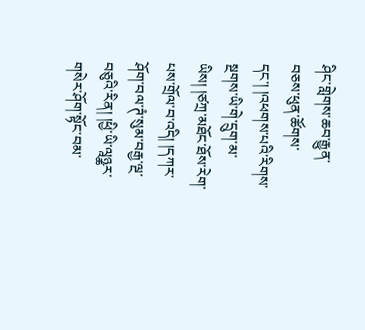ཤིང་གླེགས་ཆབ་རྒྱུན་བཅས་ཕུན་ཚོགས་དང་། །འཕགས་པའི་རིགས་སྔགས་ཡི་གེ་དྲུག་མ་ཡིས། །ཙཀྲ་མཐོང་ཐོས་རེག་པས་གྲོལ་བ་འདི། །དཀར་ཤོག་བལ་ཊཾ་སུམ་བརྒྱ་ལྔ་བཅུའི་རིན། །ཕྱི་ཡི་ལཱཉྪར་གསེར་ཤོག་སྟོང་བམ་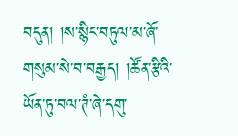བདུན། །ས་སྙིང་བཏུལ་མ་ཞོ་གསུམ་སེ་བ་བརྒྱད། །ཚོན་རྩིའི་ཡོན་ཏུ་བལ་ཊཾ་ཞེ་དགུ་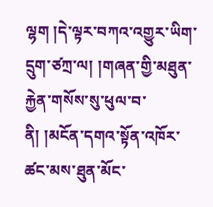ལྷག །དེ་ལྟར་བཀའ་འགྱུར་ཡིག་དྲུག་ཙཀྲ་ལ། །གཞན་གྱི་མཐུན་རྐྱེན་གསོས་སུ་ཕུལ་བ་ནི། །མངོན་དགའ་སྟོན་འཁོར་ཚང་མས་ཐུན་མོང་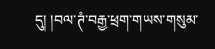དུ། །བལ་ཊཾ་བརྒྱ་ཕྲག་གཡས་གསུམ་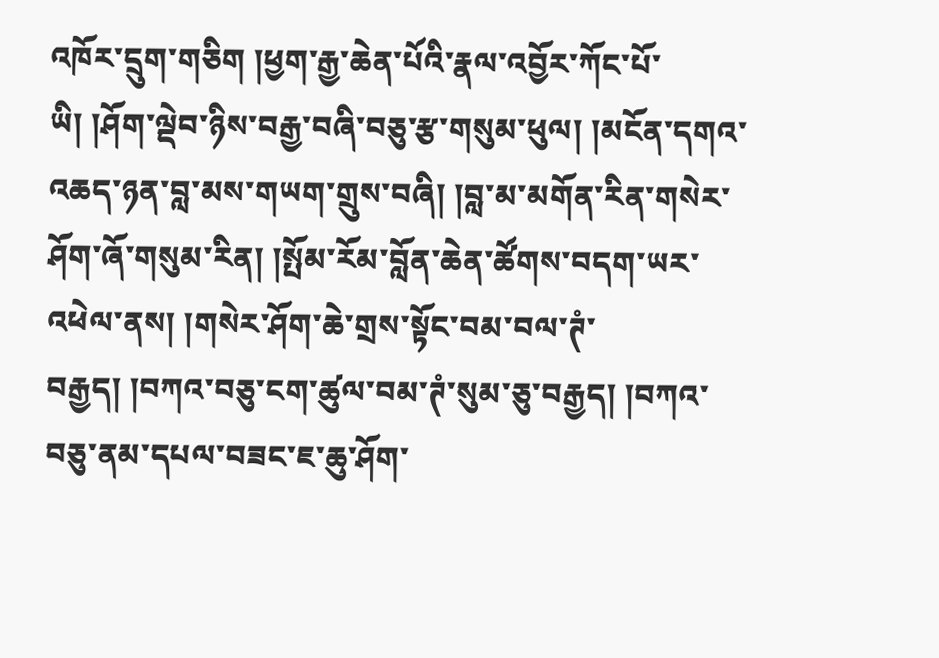འཁོར་དྲུག་གཅིག །ཕྱག་རྒྱ་ཆེན་པོའི་རྣལ་འབྱོར་ཀོང་པོ་ཡི། །ཤོག་ལྡེབ་ཉིས་བརྒྱ་བཞི་བཅུ་རྩ་གསུམ་ཕུལ། །མངོན་དགའ་འཆད་ཉན་བླ་མས་གཡག་གྲུས་བཞི། །བླ་མ་མགོན་རིན་གསེར་ཤོག་ཞོ་གསུམ་རིན། །སྤོམ་རོམ་བློན་ཆེན་ཚོགས་བདག་ཡར་འཕེལ་ནས། །གསེར་ཤོག་ཆེ་གྲས་སྟོང་བམ་བལ་ཊཾ་བརྒྱད། །བཀའ་བཅུ་ངག་ཚུལ་བམ་ཊཾ་སུམ་ཅུ་བརྒྱད། །བཀའ་བཅུ་ནམ་དཔལ་བཟང་ཇ་ཆུ་ཤོག་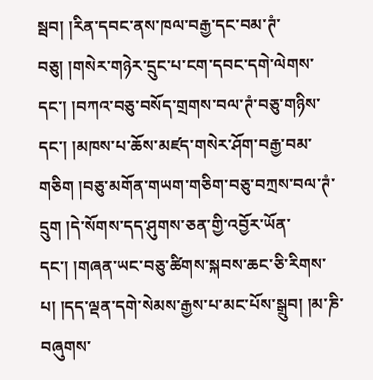སྦབ། །རིན་དབང་ནས་ཁལ་བརྒྱ་དང་བམ་ཊཾ་བཅུ། །གསེར་གཉེར་དྲུང་པ་ངག་དབང་དགེ་ལེགས་དང་། །བཀའ་བཅུ་བསོད་གྲགས་བལ་ཊཾ་བཅུ་གཉིས་དང་། །མཁས་པ་ཆོས་མཛད་གསེར་ཤོག་བརྒྱ་བམ་གཅིག །བཅུ་མགོན་གཡག་གཅིག་བཅུ་བཀྲས་བལ་ཊཾ་དྲུག །དེ་སོགས་དད་ཤུགས་ཅན་གྱི་འབྱོར་ཡོན་དང་། །གཞན་ཡང་བཅུ་ཚིགས་སྐབས་ཆང་ཅི་རིགས་པ། །དད་ལྡན་དགེ་སེམས་རྒྱས་པ་མང་པོས་སྒྲུབ། །མ་ཎི་བཞུགས་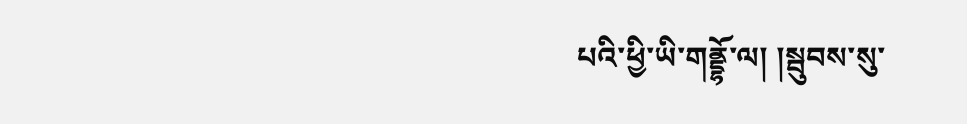པའི་ཕྱི་ཡི་གནྡྷོ་ལ། །སྦུབས་སུ་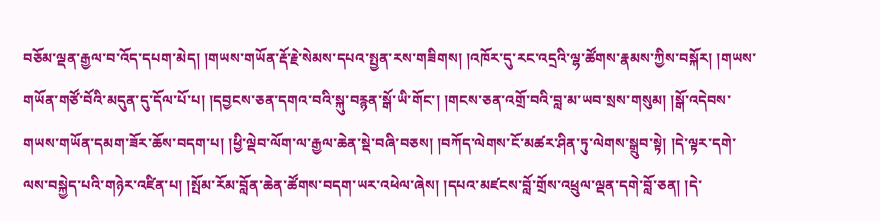བཅོམ་ལྡན་རྒྱལ་བ་འོད་དཔག་མེད། །གཡས་གཡོན་རྡོ་རྗེ་སེམས་དཔའ་སྤྱན་རས་གཟིགས། །འཁོར་དུ་རང་འདྲའི་ལྷ་ཚོགས་རྣམས་ཀྱིས་བསྐོར། །གཡས་གཡོན་གཙོ་བོའི་མདུན་དུ་དོལ་པོ་པ། །དབྱངས་ཅན་དགའ་བའི་སྐུ་བརྙན་སྒོ་ཡི་གོང་། །གངས་ཅན་འགྲོ་བའི་བླ་མ་ཡབ་སྲས་གསུམ། །སྒོ་འདེབས་གཡས་གཡོན་དམག་ཟོར་ཆོས་བདག་པ། །ཕྱི་ལྡེབ་ལོག་ལ་རྒྱལ་ཆེན་སྡེ་བཞི་བཅས། །བཀོད་ལེགས་ངོ་མཚར་ཤིན་ཏུ་ལེགས་སྒྲུབ་སྟེ། །དེ་ལྟར་དགེ་ལས་བསྐྱེད་པའི་གཉེར་འཛིན་པ། །སྤོམ་རོམ་བློན་ཆེན་ཚོགས་བདག་ཡར་འཕེལ་ཞེས། །དཔའ་མཛངས་བློ་གྲོས་འཕྲུལ་ལྡན་དགེ་བློ་ཅན། །དེ་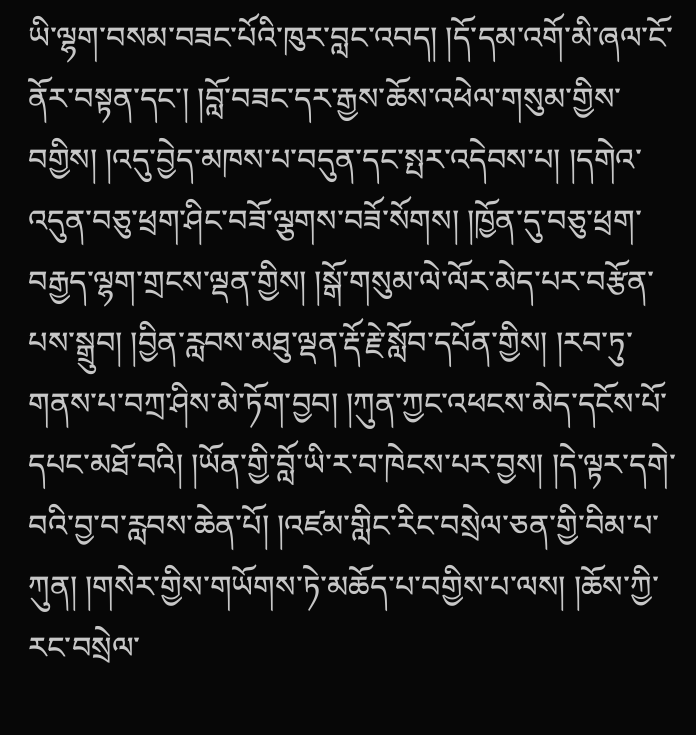ཡི་ལྷག་བསམ་བཟང་པོའི་ཁུར་བླང་འབད། །དོ་དམ་འགོ་མི་ཞལ་ངོ་ནོར་བསྟན་དང་། །བློ་བཟང་དར་རྒྱས་ཆོས་འཕེལ་གསུམ་གྱིས་བགྱིས། །འདུ་བྱེད་མཁས་པ་བདུན་དང་སྤར་འདེབས་པ། །དགེའ་འདུན་བཅུ་ཕྲག་ཤིང་བཟོ་ལྕགས་བཟོ་སོགས། །ཁྱོན་དུ་བཅུ་ཕྲག་བརྒྱད་ལྷག་གྲངས་ལྡན་གྱིས། །སྒོ་གསུམ་ལེ་ལོར་མེད་པར་བརྩོན་པས་སྒྲུབ། །བྱིན་རླབས་མཐུ་ལྡན་རྡོ་རྗེ་སློབ་དཔོན་གྱིས། །རབ་ཏུ་གནས་པ་བཀྲ་ཤིས་མེ་ཏོག་བྱབ། །ཀུན་ཀྱང་འཕངས་མེད་དངོས་པོ་དཔང་མཐོ་བའི། །ཡོན་གྱི་བློ་ཡི་ར་བ་ཁེངས་པར་བྱས། །དེ་ལྟར་དགེ་བའི་བྱ་བ་རླབས་ཆེན་པོ། །འཛམ་གླིང་རིང་བསྲེལ་ཅན་གྱི་བིམ་པ་ཀུན། །གསེར་གྱིས་གཡོགས་ཏེ་མཆོད་པ་བགྱིས་པ་ལས། །ཆོས་ཀྱི་རང་བསྲེལ་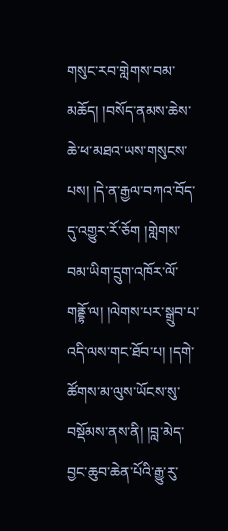གསུང་རབ་གླེགས་བམ་མཆོད། །བསོད་ནམས་ཆེས་ཆེ་ཕ་མཐའ་ཡས་གསུངས་པས། །དེ་ན་རྒྱལ་བཀའ་བོད་དུ་འགྱུར་རོ་ཅོག །གླེགས་བམ་ཡིག་དྲུག་འཁོར་ལོ་གནྡྷོ་ལ། །ལེགས་པར་སྒྲུབ་པ་འདི་ལས་གང་ཐོབ་པ། །དགེ་ཚོགས་མ་ལུས་ཡོངས་སུ་བསྡོམས་ནས་ནི། །བླ་མེད་བྱང་ཆུབ་ཆེན་པོའི་རྒྱུ་རུ་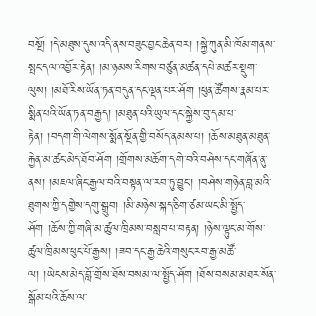བསྔོ། །དེ་མཐུས་དུས་འདི་ནས་བཟུང་བྱང་ཆེན་བར། །སྐྱེ་ཀུན་མི་ཁོམ་གནས་སྤང་དལ་འབྱོར་རྟེན། །མ་ཉམས་རིགས་བཙུན་མཚན་དཔེ་མཚར་སྡུག་ལུས། །མཐོ་རིས་ཡོན་ཏན་བདུན་དང་ལྡན་པར་ཤོག །ཕུན་ཚོགས་རྣམ་པར་སྨིན་པའི་ཡོན་ཏན་བརྒྱད། །མཐུན་པའི་ཡུལ་དང་སྐྱེས་བུ་དམ་པ་རྟེན། །བདག་གི་ལེགས་སྨོན་སྔོན་གྱི་བསོད་ནམས་པ། །ཆོས་མཐུན་མཐུན་རྐྱེན་མ་ཚང་མེད་ཐོབ་ཤོག །གྲོགས་མཆོག་དགེ་བའི་བཤེས་དང་གཞོན་ནུ་ནས། །མཇལ་ཞིང་རྒྱལ་བའི་བསྟན་ལ་རབ་ཏུ་བྱུང་། །བཤེས་གཉེན་བླ་མའི་ཐུགས་ཀྱི་དགྱེས་དགུ་སྒྲུབ། །མི་མཉེས་སྐད་ཅིག་ཙམ་ཡང་མི་སྤྱོད་ཤོག །ཆོས་ཀྱི་གཞི་མ་ཚུལ་ཁྲིམས་བསླབ་པ་བརྟན། །ཉེས་ལྟུང་མ་གོས་ཚུལ་ཁྲིམས་ཕུང་པོ་རྒྱས། །ཟབ་དང་རྒྱ་ཆེའི་གསུང་རབ་རྒྱ་མཚོ་ལ། །ཡེངས་མེད་བློ་གྲོས་ཐོས་བསམ་ལ་སྤྱོད་ཤོག །ཐོས་བསམ་མཐར་སོན་སྒོམ་པའི་ཆོས་ལ་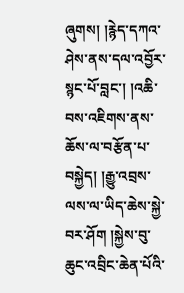ཞུགས། །རྙེད་དཀའ་ཤེས་ནས་དལ་འབྱོར་སྙང་པོ་བླང་། །འཆི་བས་འཇིགས་ནས་ཆོས་ལ་བརྩོན་པ་བསྐྱེད། །རྒྱུ་འབྲས་ལས་ལ་ཡིད་ཆེས་སྐྱེ་བར་ཤོག །སྐྱེས་བུ་ཆུང་འབྲིང་ཆེན་པོའི་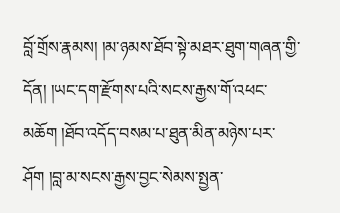བློ་གྲོས་རྣམས། །མ་ཉམས་ཐོབ་སྟེ་མཐར་ཐུག་གཞན་གྱི་དོན། །ཡང་དག་རྫོགས་པའི་སངས་རྒྱས་གོ་འཕང་མཆོག །ཐོབ་འདོད་བསམ་པ་ཐུན་མིན་མཉེས་པར་ཤོག །བླ་མ་སངས་རྒྱས་བྱང་སེམས་སྤྱན་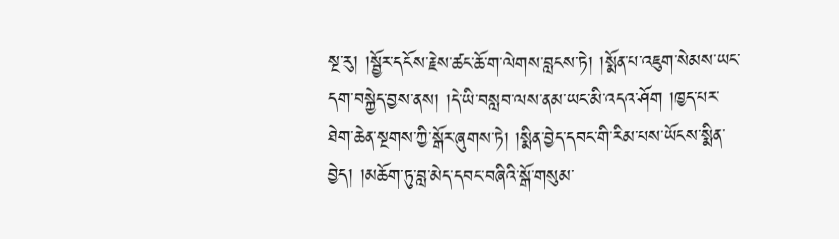སྔ་རུ། །སྦྱོར་དངོས་རྗེས་ཚང་ཆོ་ག་ལེགས་བླངས་ཏེ། །སྨོན་པ་འཇུག་སེམས་ཡང་དག་བསྐྱེད་བྱས་ནས། །དེ་ཡི་བསླབ་ལས་ནམ་ཡང་མི་འདའ་ཤོག །ཁྱད་པར་ཐེག་ཆེན་སྔགས་ཀྱི་སྒོར་ཞུགས་ཏེ། །སྨིན་བྱེད་དབང་གི་རིམ་པས་ཡོངས་སྨིན་བྱེད། །མཆོག་ཏུ་བླ་མེད་དབང་བཞིའི་སྒོ་གསུམ་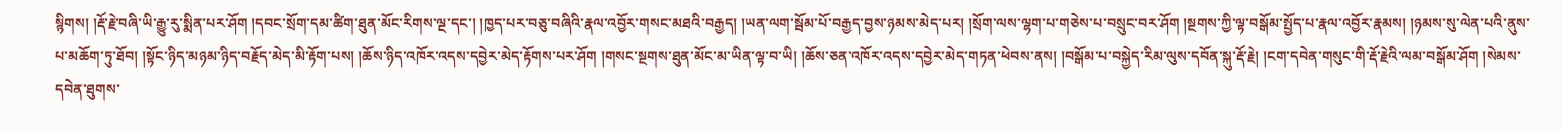སྙིགས། །རྡོ་རྗེ་བཞི་ཡི་རྒྱུ་རུ་སྨིན་པར་ཤོག །དབང་སྲོག་དམ་ཚིག་ཐུན་མོང་རིགས་ལྔ་དང་། །ཁྱད་པར་བཅུ་བཞིའི་རྣལ་འབྱོར་གསང་མཐའི་བརྒྱད། །ཡན་ལག་སྦོམ་པོ་བརྒྱད་བྱས་ཉམས་མེད་པར། །སྲོག་ལས་ལྷག་པ་གཅེས་པ་བསྲུང་བར་ཤོག །སྔགས་ཀྱི་ལྟ་བསྒོམ་སྤྱོད་པ་རྣལ་འབྱོར་རྣམས། །ཉམས་སུ་ལེན་པའི་ནུས་པ་མཆོག་ཏུ་ཐོབ། །སྟོང་ཉིད་མཉམ་ཉིད་བརྗོད་མེད་མི་རྟོག་པས། །ཆོས་ཉིད་འཁོར་འདས་དབྱེར་མེད་རྟོགས་པར་ཤོག །གསང་སྔགས་ཐུན་མོང་མ་ཡིན་ལྟ་བ་ཡི། །ཆོས་ཅན་འཁོར་འདས་དབྱེར་མེད་གཏན་ཕེབས་ནས། །བསྒོམ་པ་བསྐྱེད་རིམ་ལུས་དབོན་སྐུ་རྡོ་རྗེ། །ངག་དབེན་གསུང་གི་རྡོ་རྗེའི་ལམ་བསྒོམ་ཤོག །སེམས་དབེན་ཐུགས་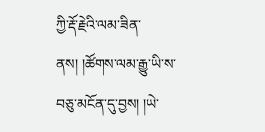ཀྱི་རྡོ་རྗེའི་ལམ་ཟིན་ནས། །ཚོགས་ལམ་རྒྱུ་ཡི་ས་བཅུ་མངོན་དུ་བྱས། །ཡེ་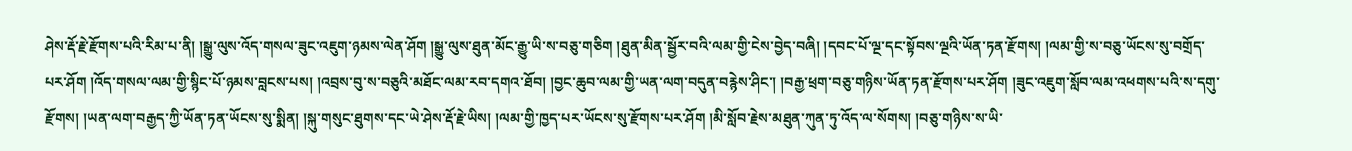ཤེས་རྡོ་རྗེ་རྫོགས་པའི་རིམ་པ་ནི། །སྒྱུ་ལུས་འོད་གསལ་ཟུང་འཇུག་ཉམས་ལེན་ཤོག །སྒྱུ་ལུས་ཐུན་མོང་རྒྱུ་ཡི་ས་བཅུ་གཅིག །ཐུན་མིན་སྦྱོར་བའི་ལམ་གྱི་ངེས་བྱེད་བཞི། །དབང་པོ་ལྔ་དང་སྟོབས་ལྔའི་ཡོན་ཏན་རྫོགས། །ལམ་གྱི་ས་བཅུ་ཡོངས་སུ་བགྲོད་པར་ཤོག །འོད་གསལ་ལམ་གྱི་སྙིང་པོ་ཉམས་བླངས་པས། །འབྲས་བུ་ས་བཅུའི་མཐོང་ལམ་རབ་དགའ་ཐོབ། །བྱང་ཆུབ་ལམ་གྱི་ཡན་ལག་བདུན་བརྙེས་ཤིང་། །བརྒྱ་ཕྲག་བཅུ་གཉིས་ཡོན་ཏན་རྫོགས་པར་ཤོག །ཟུང་འཇུག་སློབ་ལམ་འཕགས་པའི་ས་དགུ་རྫོགས། །ཡན་ལག་བརྒྱད་ཀྱི་ཡོན་ཏན་ཡོངས་སུ་སྨིན། །སྐུ་གསུང་ཐུགས་དང་ཡེ་ཤེས་རྡོ་རྗེ་ཡིས། །ལམ་གྱི་ཁྱད་པར་ཡོངས་སུ་རྫོགས་པར་ཤོག །མི་སློབ་རྗེས་མཐུན་ཀུན་ཏུ་འོད་ལ་སོགས། །བཅུ་གཉིས་ས་ཡི་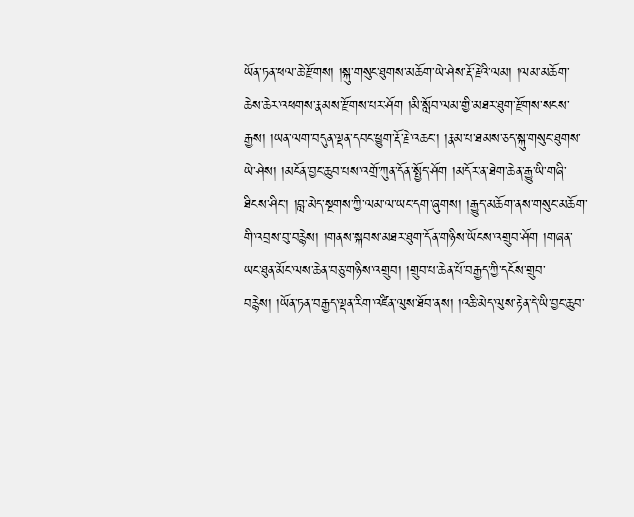ཡོན་ཏན་ཕལ་ཆེ་རྫོགས། །སྐུ་གསུང་ཐུགས་མཆོག་ཡེ་ཤེས་རྡོ་རྗེའི་ལམ། །ལམ་མཆོག་ཆེས་ཆེར་འཕགས་རྣམས་རྫོགས་པར་ཤོག །མི་སློབ་ལམ་གྱི་མཐར་ཐུག་རྫོགས་སངས་རྒྱས། །ཡན་ལག་བདུན་ལྡན་དབང་ཕྱུག་རྡོ་རྗེ་འཆང་། །རྣམ་པ་ཐམས་ཅད་སྐུ་གསུང་ཐུགས་ཡེ་ཤེས། །མངོན་བྱང་ཆུབ་པས་འགྲོ་ཀུན་དོན་སྤྱོད་ཤོག །མདོར་ན་ཐེག་ཆེན་རྒྱུ་ཡི་གཞི་ཐིངས་ཤིང་། །བླ་མེད་སྔགས་ཀྱི་ལམ་ལ་ཡང་དག་ཞུགས། །རྒྱུད་མཆོག་ནས་གསུང་མཆོག་གི་འབྲས་བུ་བརྙེས། །གནས་སྐབས་མཐར་ཐུག་དོན་གཉིས་ཡོངས་འགྲུབ་ཤོག །གཞན་ཡང་ཐུན་མོང་ལས་ཆེན་བཅུ་གཉིས་འགྲུབ། །གྲུབ་པ་ཆེན་པོ་བརྒྱད་ཀྱི་དངོས་གྲུབ་བརྙེས། །ཡོན་ཏན་བརྒྱད་ལྡན་རིག་འཛིན་ལུས་ཐོབ་ནས། །འཆི་མེད་ལུས་རྟེན་དེ་ཡི་བྱང་ཆུབ་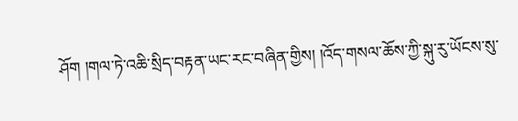ཤོག །གལ་ཏེ་འཆི་སྲིད་བརྟན་ཡང་རང་བཞིན་གྱིས། །འོད་གསལ་ཆོས་ཀྱི་སྐུ་རུ་ཡོངས་སུ་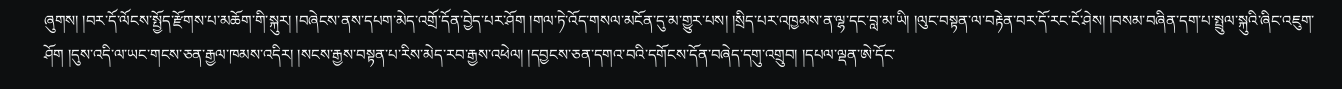ཞུགས། །བར་དོ་ལོངས་སྤྱོད་རྫོགས་པ་མཆོག་གི་སྐུར། །བཞེངས་ནས་དཔག་མེད་འགྲོ་དོན་བྱེད་པར་ཤོག །གལ་ཏེ་འོད་གསལ་མངོན་དུ་མ་གྱུར་པས། །སྲིད་པར་འཁྱམས་ན་ལྷ་དང་བླ་མ་ཡི། །ལུང་བསྟན་ལ་བརྟེན་བར་དོ་རང་ངོ་ཤེས། །བསམ་བཞིན་དག་པ་སྤྲུལ་སྐུའི་ཞིང་འཇུག་ཤོག །དུས་འདི་ལ་ཡང་གངས་ཅན་རྒྱལ་ཁམས་འདིར། །སངས་རྒྱས་བསྟན་པ་རིས་མེད་རབ་རྒྱས་འཕེལ། །དབྱངས་ཅན་དགའ་བའི་དགོངས་དོན་བཞེད་དགུ་འགྲུབ། །དཔལ་ལྡན་ཨེ་དོང་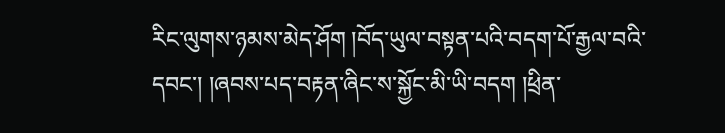རིང་ལུགས་ཉམས་མེད་ཤོག །བོད་ཡུལ་བསྟན་པའི་བདག་པོ་རྒྱལ་བའི་དབང་། །ཞབས་པད་བརྟན་ཞིང་ས་སྐྱོང་མི་ཡི་བདག །ཕྲིན་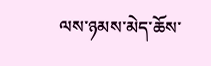ལས་ཉམས་མེད་ཆོས་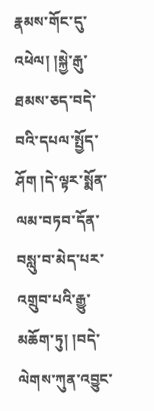རྣམས་གོང་དུ་འཕེལ། །སྐྱེ་རྒུ་ཐམས་ཅད་བདེ་བའི་དཔལ་སྤྱོད་ཤོག །དེ་ལྟར་སྨོན་ལམ་བཏབ་དོན་བསླུ་བ་མེད་པར་འགྲུབ་པའི་རྒྱུ་མཆོག་ཏུ། །བདེ་ལེགས་ཀུན་འབྱུང་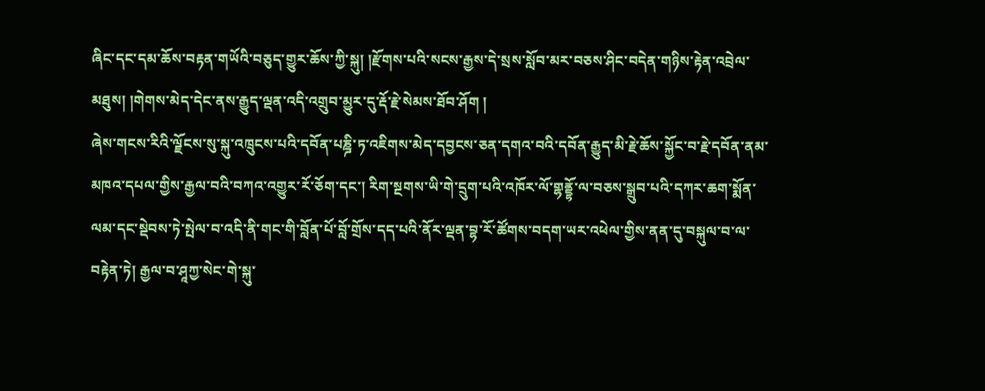ཞིང་དང་དམ་ཆོས་བརྟན་གཡོའི་བཅུད་གྱུར་ཆོས་ཀྱི་སྐུ། །རྫོགས་པའི་སངས་རྒྱས་དེ་སྲས་སློབ་མར་བཅས་ཤིང་བདེན་གཉིས་རྟེན་འབྲེལ་མཐུས། །གེགས་མེད་དེང་ནས་རྒྱུད་ལྡན་འདི་འགྲུབ་མྱུར་དུ་རྡོ་རྗེ་སེམས་ཐོབ་ཤོག །
ཞེས་གངས་རིའི་ལྗོངས་སུ་སྐུ་འཁྲུངས་པའི་དབོན་པཎྜི་ཏ་འཇིགས་མེད་དབྱངས་ཅན་དགའ་བའི་དབོན་རྒྱུད་མི་རྗེ་ཆོས་སྐྱོང་བ་རྗེ་དབོན་ནམ་མཁའ་དཔལ་གྱིས་རྒྱལ་བའི་བཀའ་འགྱུར་རོ་ཅོག་དང་། རིག་སྔགས་ཡི་གེ་དྲུག་པའི་འཁོར་ལོ་གྷནྡྷོ་ལ་བཅས་སྒྲུབ་པའི་དཀར་ཆག་སྨོན་ལམ་དང་སྡེབས་ཏེ་སྤེལ་བ་འདི་ནི་གང་གི་བློན་པོ་བློ་གྲོས་དད་པའི་ནོར་ལྡན་བྷ་རོ་ཚོགས་བདག་ཡར་འཕེལ་གྱིས་ནན་དུ་བསྐུལ་བ་ལ་བརྟེན་ཏེ། རྒྱལ་བ་ཤཱཀྱ་སེང་གེ་སྐུ་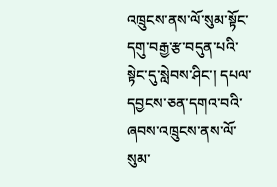འཁྲུངས་ནས་ལོ་སུམ་སྟོང་དགུ་བརྒྱ་རྩ་བདུན་པའི་སྟེང་དུ་སླེབས་ཤིང་། དཔལ་དབྱངས་ཅན་དགའ་བའི་ཞབས་འཁྲུངས་ནས་ལོ་སུམ་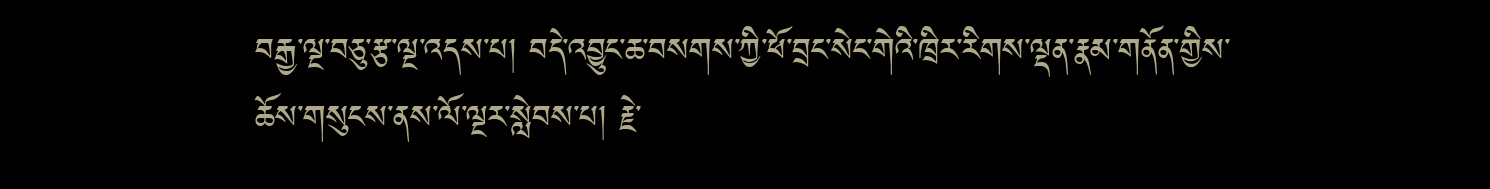བརྒྱ་ལྔ་བཅུ་རྩ་ལྔ་འདས་པ། བདེ་འབྱུང་ཆ་བསགས་ཀྱི་ཕོ་བྲང་སེང་གེའི་ཁྲིར་རིགས་ལྡན་རྣམ་གནོན་གྱིས་ཆོས་གསུངས་ནས་ལོ་ལྔར་སླེབས་པ། རྗེ་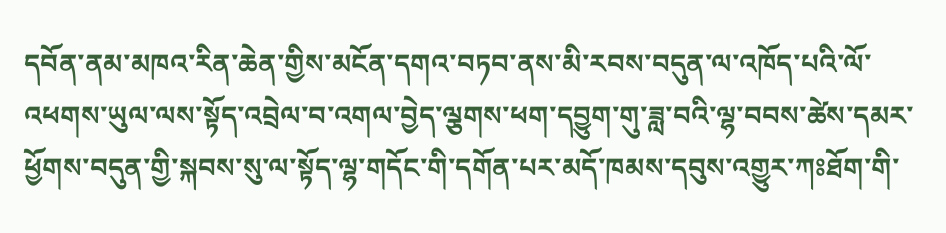དབོན་ནམ་མཁའ་རིན་ཆེན་གྱིས་མངོན་དགའ་བཏབ་ནས་མི་རབས་བདུན་ལ་འཁོད་པའི་ལོ་འཕགས་ཡུལ་ལས་སྟོད་འབྲེལ་བ་འགལ་བྱེད་ལྕགས་ཕག་དབྱུག་གུ་ཟླ་བའི་ལྷ་བབས་ཚེས་དམར་ཕྱོགས་བདུན་གྱི་སྐབས་སུ་ལ་སྟོད་ལྷ་གདོང་གི་དགོན་པར་མདོ་ཁམས་དབུས་འགྱུར་ཀཿཐོག་གི་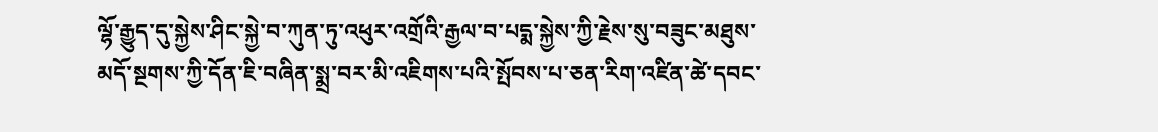ལྷོ་རྒྱུད་དུ་སྐྱེས་ཤིང་སྐྱེ་བ་ཀུན་ཏུ་འཕུར་འགྲོའི་རྒྱལ་བ་པདྨ་སྐྱེས་ཀྱི་རྗེས་སུ་བཟུང་མཐུས་མདོ་སྔགས་ཀྱི་དོན་ཇི་བཞིན་སྨྲ་བར་མི་འཇིགས་པའི་སྤོབས་པ་ཅན་རིག་འཛིན་ཚེ་དབང་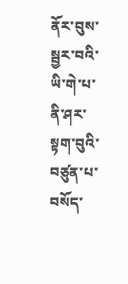ནོར་བུས་སྦྱར་བའི་ཡི་གེ་པ་ནི་ཤར་སྟག་བུའི་བཙུན་པ་བསོད་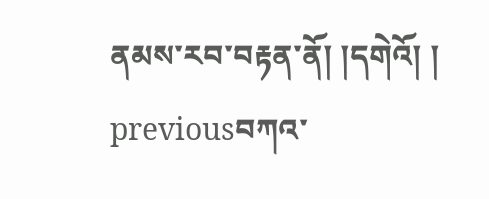ནམས་རབ་བརྟན་ནོ། །དགེའོ། །
previousབཀའ་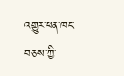འགྱུར་ཕན་ཁང་བཅས་ཀྱི་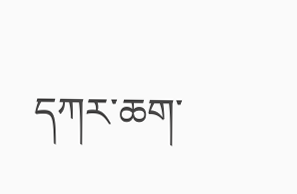དཀར་ཆག་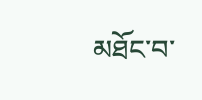མཐོང་བ་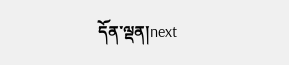དོན་ལྡན།next